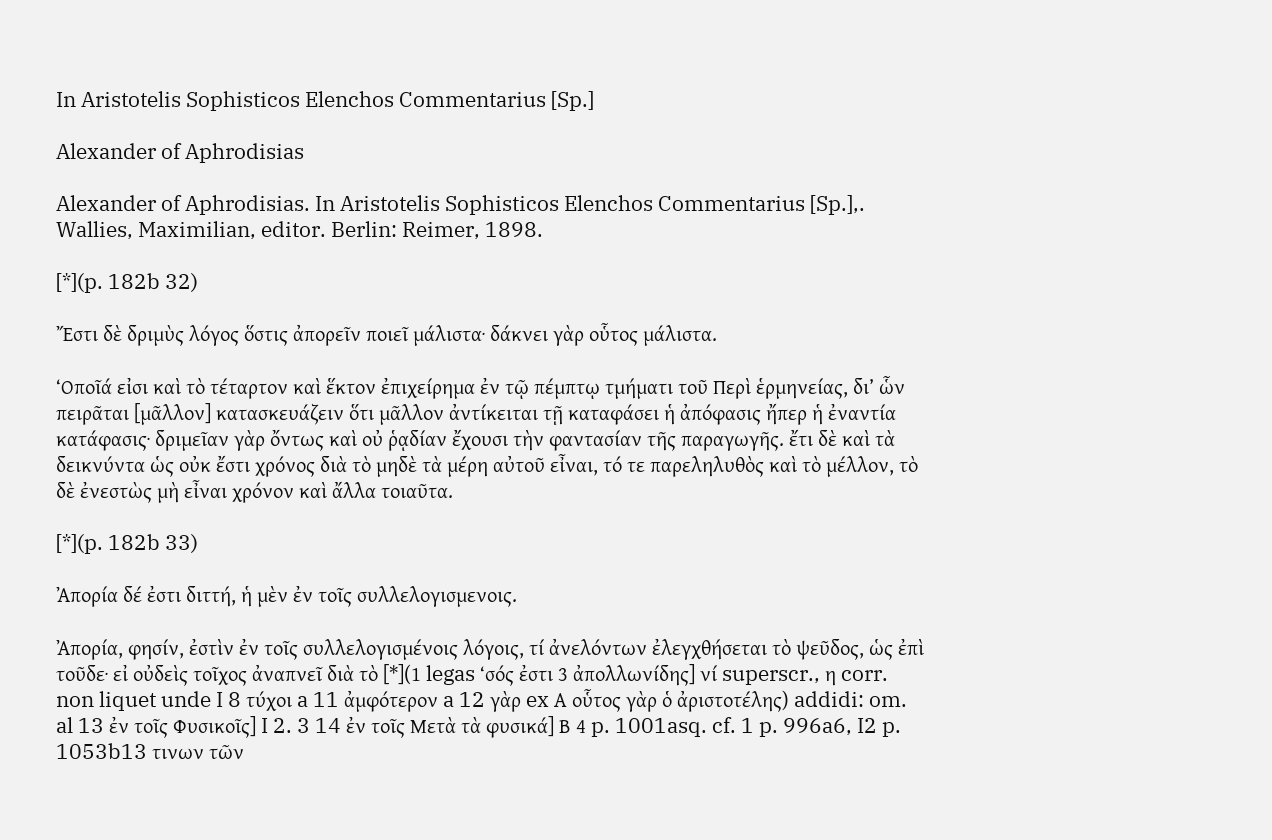In Aristotelis Sophisticos Elenchos Commentarius [Sp.]

Alexander of Aphrodisias

Alexander of Aphrodisias. In Aristotelis Sophisticos Elenchos Commentarius [Sp.],. Wallies, Maximilian, editor. Berlin: Reimer, 1898.

[*](p. 182b 32)

Ἔστι δὲ δριμὺς λόγος ὅστις ἀπορεῖν ποιεῖ μάλιστα· δάκνει γὰρ οὗτος μάλιστα.

‘Οποῖά εἰσι καὶ τὸ τέταρτον καὶ ἕκτον ἐπιχείρημα ἐν τῷ πέμπτῳ τμήματι τοῦ Περὶ ἑρμηνείας, δι’ ὧν πειρᾶται [μᾶλλον] κατασκευάζειν ὅτι μᾶλλον ἀντίκειται τῇ καταφάσει ἡ ἀπόφασις ἤπερ ἡ ἐναντία κατάφασις· δριμεῖαν γὰρ ὄντως καὶ οὐ ῥᾳδίαν ἔχουσι τὴν φαντασίαν τῆς παραγωγῆς. ἔτι δὲ καὶ τὰ δεικνύντα ὡς οὐκ ἔστι χρόνος διὰ τὸ μηδὲ τὰ μέρη αὐτοῦ εἶναι, τό τε παρεληλυθὸς καὶ τὸ μέλλον, τὸ δὲ ἐνεστὼς μὴ εἶναι χρόνον καὶ ἄλλα τοιαῦτα.

[*](p. 182b 33)

Ἀπορία δέ ἐστι διττή, ἡ μὲν ἐν τοῖς συλλελογισμενοις.

Ἀπορία, φησίν, ἐστὶν ἐν τοῖς συλλελογισμένοις λόγοις, τί ἀνελόντων ἐλεγχθήσεται τὸ ψεῦδος, ὡς ἐπὶ τοῦδε· εἰ οὐδεὶς τοῖχος ἀναπνεῖ διὰ τὸ [*](1 legas ‘σός ἐστι 3 ἀπολλωνίδης] νί superscr., η corr. non liquet unde I 8 τύχοι a 11 ἀμφότερον a 12 γὰρ ex Α οὗτος γὰρ ὁ ἀριστοτέλης) addidi: om. al 13 ἐν τοῖς Φυσικοῖς] I 2. 3 14 ἐν τοῖς Μετὰ τὰ φυσικά] Β 4 p. 1001asq. cf. 1 p. 996a6, I2 p. 1053b13 τινων τῶν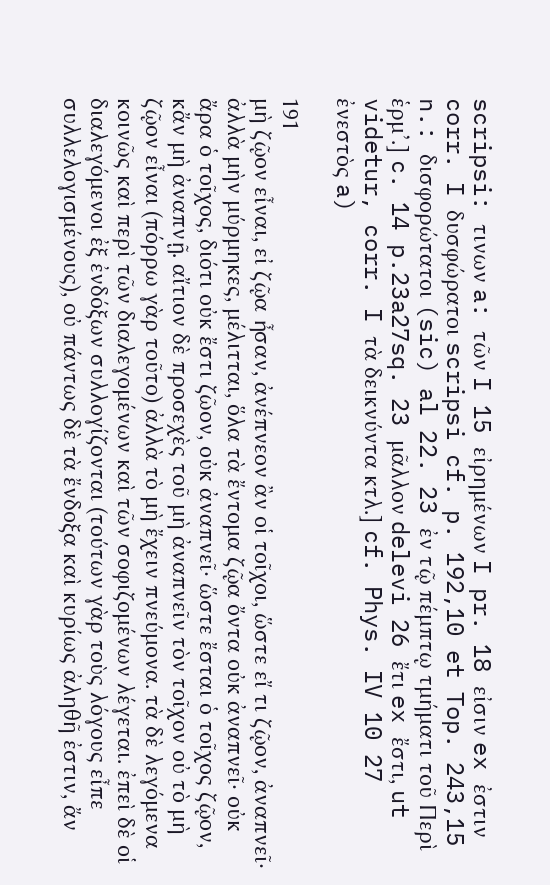scripsi: τινων a: τῶν I 15 εἰρημένων I pr. 18 εἰσιν ex ἐστιν corr. I δυσφώρατοι scripsi cf. p. 192,10 et Top. 243,15 n.: δισφορώτατοι (sic) al 22. 23 ἐν τῷ πέμπτῳ τμήματι τοῦ Περὶ ἑρμ’.] c. 14 p.23a27sq. 23 μᾶλλον delevi 26 ἔτι ex ἔστι, ut videtur, corr. I τὰ δεικνύντα κτλ.] cf. Phys. IV 10 27 ἐνεστὸς a)

191
μὴ ζῷον εἶναι, εἰ ζῷα ἦσαν, ἀνέπνεον ἂν οἱ τοῖχοι, ὥστε εἴ τι ζῷον, ἀναπνεῖ· ἀλλὰ μὴν μύρμηκες, μέλιτται, ὅλα τὰ ἔντομα ζῷα ὄντα οὐκ ἀναπνεῖ· οὐκ ἄρα ὁ τοῖχος, διότι οὐκ ἔστι ζῶον, οὐκ ἀναπνεῖ· ὥστε ἔσται ὁ τοῖχος ζῷον, κἄν μὴ ἀναπνῇ. αἴτιον δὲ προσεχὲς τοῦ μὴ ἀναπνεῖν τὸν τοῖχον οὐ τὸ μὴ ζῷον εἶναι (πόρρω γὰρ τοῦτο) ἀλλὰ τὸ μὴ ἔχειν πνεύμονα. τὰ δὲ λεγόμενα κοινῶς καὶ περὶ τῶν διαλεγομένων καὶ τῶν σοφιζομένων λέγεται. ἐπεὶ δὲ οἱ διαλεγόμενοι ἐξ ἐνδόξων συλλογίζονται (τούτων γὰρ τοὺς λόγους εἶπε συλλελογισμένους), οὐ πάντως δὲ τὰ ἔνδοξα καὶ κυρίως ἀληθῆ ἐστιν, ἄν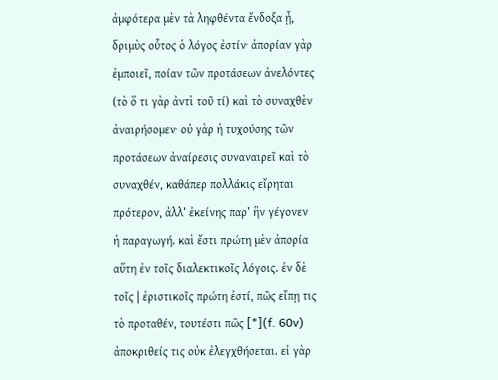ἀμφότερα μὲν τὰ ληφθέντα ἔνδοξα ᾖ, δριμὺς οὗτος ὁ λόγος ἐστίν· ἀπορίαν γὰρ ἐμποιεῖ, ποίαν τῶν προτάσεων ἀνελόντες (τὸ ὅ τι γὰρ ἀντὶ τοῦ τί) καὶ τὸ συναχθὲν ἀναιρήσομεν· οὐ γὰρ ἡ τυχούσης τῶν προτάσεων ἀναίρεσις συναναιρεῖ καὶ τὸ συναχθέν, καθάπερ πολλάκις εἴρηται πρότερον, ἀλλ’ ἐκείνης παρ’ ἣν γέγονεν ἡ παραγωγή. καὶ ἔστι πρώτη μὲν ἀπορία αὕτη ἐν τοῖς διαλεκτικοῖς λόγοις. ἐν δὲ τοῖς | ἐριστικοῖς πρώτη ἐστί, πῶς εἴπῃ τις τὸ προταθέν, τουτέστι πῶς [*](f. 60v) ἀποκριθείς τις οὐκ ἐλεγχθήσεται. εἰ γὰρ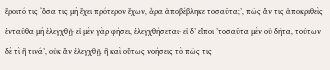ἔροιτό τις ‘ὅσα τις μὴ ἔχει πρότερον ἔχων, ἆρα ἀποβέβληκε τοσαῦτα;’, πῶς ἄν τις ἀποκριθεὶς ἐνταῦθα μὴ ἐλεγχθῇ· εἰ μὲν γὰρ φήσει, ἐλεγχθήσεται· εἰ δ’ εἴποι ’τοσαῦτα μὲν οὐ δῆτα, τούτων δὲ τὶ ἢ τινά’, οὐκ ἂν ἐλεγχθῇ. ἢ καὶ οὕτως νοήσεις τὸ πῶς τις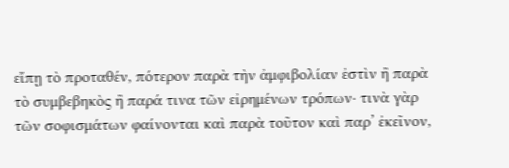εἴπῃ τὸ προταθέν, πότερον παρὰ τὴν ἀμφιβολίαν ἐστὶν ἢ παρὰ τὸ συμβεβηκὸς ἢ παρά τινα τῶν εἰρημένων τρόπων· τινὰ γὰρ τῶν σοφισμάτων φαίνονται καὶ παρὰ τοῦτον καὶ παρ’ ἐκεῖνον,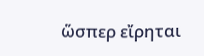ὥσπερ εἴρηται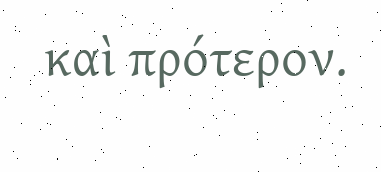καὶ πρότερον.